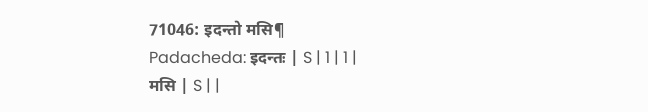71046: इदन्तो मसि¶
Padacheda: इदन्तः | S | 1 | 1 |
मसि | S | |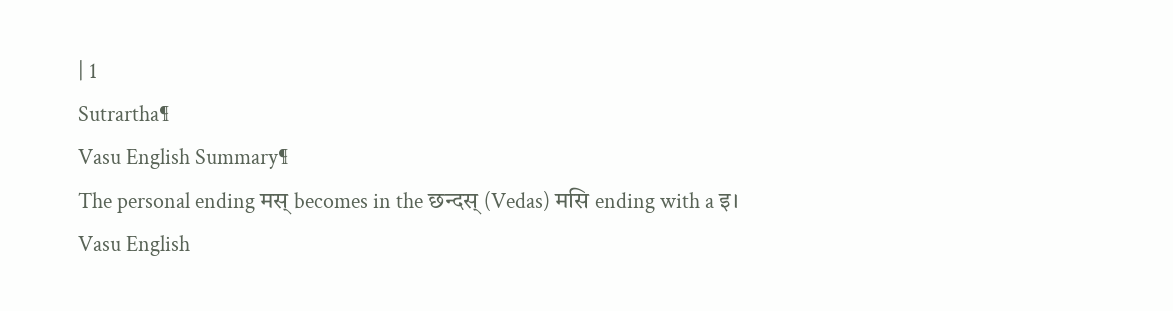| 1
Sutrartha¶
Vasu English Summary¶
The personal ending मस् becomes in the छन्दस् (Vedas) मसि ending with a इ।
Vasu English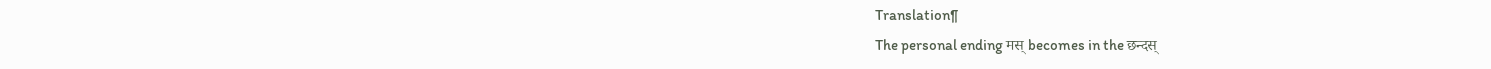Translation¶
The personal ending मस् becomes in the छन्दस्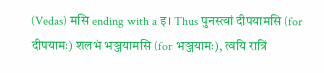(Vedas) मसि ending with a इ। Thus पुनस्त्वां दीपयामसि (for दीपयामः) शलभं भञ्जयामसि (for भञ्जयामः), त्वयि रात्रिं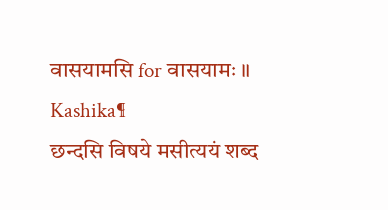वासयामसि for वासयामः ॥
Kashika¶
छन्दसि विषये मसीत्ययं शब्द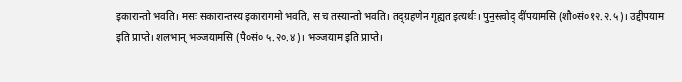इकारान्तो भवति। मसः सकारान्तस्य इकारागमो भवति, स च तस्यान्तो भवति। तद्ग्रहणेन गृह्यत इत्यर्थः। पुन॒स्त्वोद् दी॑पयामसि (शौ०सं०१२.२.५)। उद्दीपयाम इति प्राप्ते। शलभान् भञ्जयामसि (पै०सं० ५.२०.४)। भञ्जयाम इति प्राप्ते।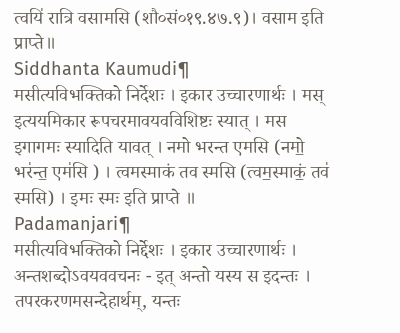त्वयि॑ रात्रि वसामसि (शौ०सं०१९.४७.९)। वसाम इति प्राप्ते॥
Siddhanta Kaumudi¶
मसीत्यविभक्तिको निर्देशः । इकार उच्चारणार्थः । मस् इत्ययमिकार रूपचरमावयवविशिष्टः स्यात् । मस इगागमः स्यादिति यावत् । नमो भरन्त एमसि (नमो॒ भर॑न्त॒ एम॑सि ) । त्वमस्माकं तव स्मसि (त्वम॒स्माकं॒ तव॑ स्मसि) । इमः स्मः इति प्राप्ते ॥
Padamanjari¶
मसीत्यविभक्तिको निर्द्देशः । इकार उच्चारणार्थः । अन्तशब्दोऽवयववचनः - इत् अन्तो यस्य स इदन्तः । तपरकरणमसन्देहार्थम्, यन्तः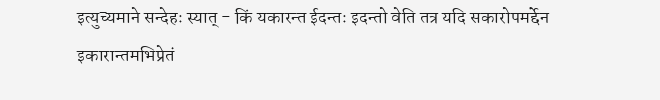इत्युच्यमाने सन्देहः स्यात् - किं यकारन्त ईदन्तः इदन्तो वेति तत्र यदि सकारोपमर्द्देन इकारान्तमभिप्रेतं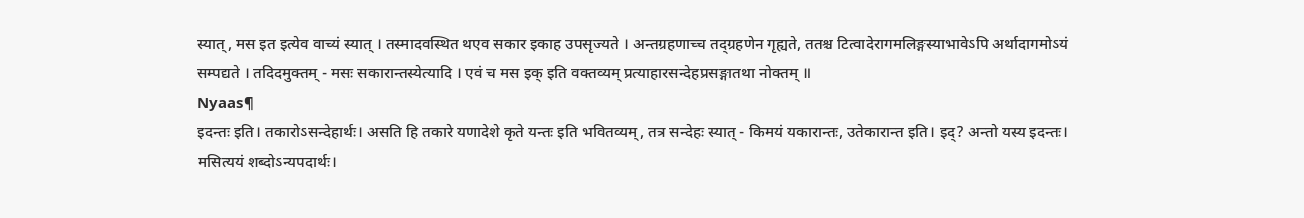स्यात्, मस इत इत्येव वाच्यं स्यात् । तस्मादवस्थित थएव सकार इकाह उपसृज्यते । अन्तग्रहणाच्च तद्ग्रहणेन गृह्यते, ततश्च टित्वादेरागमलिङ्गस्याभावेऽपि अर्थादागमोऽयं सम्पद्यते । तदिदमुक्तम् - मसः सकारान्तस्येत्यादि । एवं च मस इक् इति वक्तव्यम् प्रत्याहारसन्देहप्रसङ्गातथा नोक्तम् ॥
Nyaas¶
इदन्तः इति। तकारोऽसन्देहार्थः। असति हि तकारे यणादेशे कृते यन्तः इति भवितव्यम्, तत्र सन्देहः स्यात् - किमयं यकारान्तः, उतेकारान्त इति। इद्? अन्तो यस्य इदन्तः। मसित्ययं शब्दोऽन्यपदार्थः।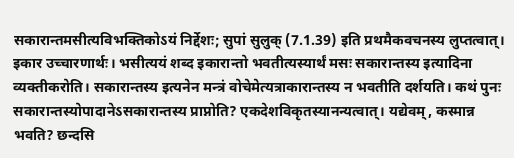सकारान्तमसीत्यविभक्तिकोऽयं निर्द्देशः; सुपां सुलुक् (7.1.39) इति प्रथमैकवचनस्य लुप्तत्वात्। इकार उच्चारणार्थः। भसीत्ययं शब्द इकारान्तो भवतीत्यस्यार्थं मसः सकारान्तस्य इत्यादिना व्यक्तीकरोति। सकारान्तस्य इत्यनेन मन्त्रं वोचेमेत्यत्राकारान्तस्य न भवतीति दर्शयति। कथं पुनः सकारान्तस्योपादानेऽसकारान्तस्य प्राप्नोति? एकदेशविकृतस्यानन्यत्वात्। यद्येवम्, कस्मान्न भवति? छन्दसि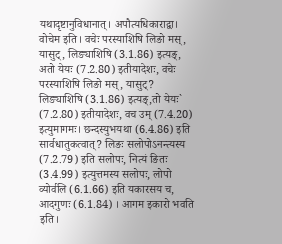यथादृष्टानुविधानात्। अपौत्यधिकाराद्वा। वोचेम इति। वचेः परस्याशिषि लिङो मस्, यासुट्, लिङ्याशिषि (3.1.86) इत्यङ्, अतो येयः (7.2.80) इतीयादेशः, वचेः परस्याशिषि लिङो मस्, यासुट्? लिङ्याशिषि (3.1.86) इत्यङ्,तो येयः` (7.2.80) इतीयादेशः, वच उम् (7.4.20) इत्युमागमः। छन्दस्युभयथा (6.4.86) इति सार्वधातुकत्वात्? लिङः सलोपोऽनन्त्यस्य (7.2.79) इति सलोपः, नित्यं ङितः (3.4.99) इत्युत्तमस्य सलोपः, लोपो व्योर्वलि (6.1.66) इति यकारसय च, आदगुणः (6.1.84) । आगम इकारो भवति इति।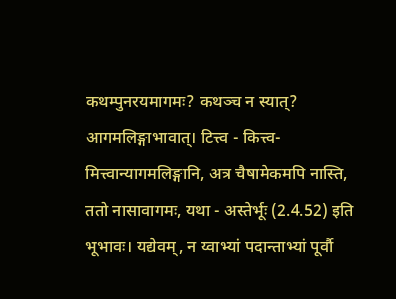कथम्पुनरयमागमः? कथञ्च न स्यात्? आगमलिङ्गाभावात्। टित्त्व - कित्त्व-मित्त्वान्यागमलिङ्गानि, अत्र चैषामेकमपि नास्ति, ततो नासावागमः, यथा - अस्तेर्भूः (2.4.52) इति भूभावः। यद्येवम्, न य्वाभ्यां पदान्ताभ्यां पूर्वौ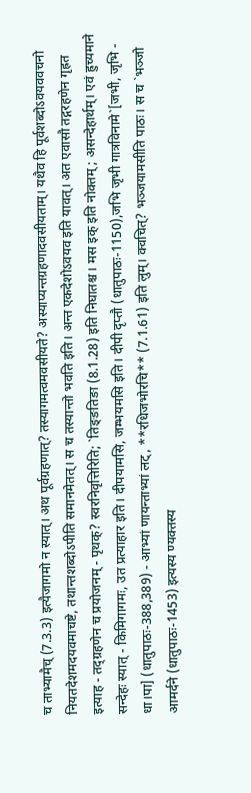च ताभ्यामैच् (7.3.3) इत्यैजागमो न स्यात्। अथ पूर्वग्रहणात्? तस्यागमत्वमवसीयते? अस्याप्यन्तग्रहणादवसीयताम्। यथैव हि पूर्वशब्दोऽवयववचनो नियतदेशमदयवमाचष्टे, तथान्तशब्दोऽपीति समानमेतत्। स च तस्यान्तो भवति इति। अन्त एकदेशोऽवयव इति यावत्। अत एवासौ तद्गरहणेन गृह्रत इत्याह - तद्ग्रहणेन च प्रयोजनम् - पृथक्? स्वरनिवृत्तिरिति; `तिङ्ङतिङा (8.1.28) इति निघातश्च। मस इक् इति नोक्तम्; असन्देहार्थम्। एवं ह्रुच्यमाने सन्देहः स्यात् - किमिगागमः, उत प्रत्याहार इति। दीपयामसि, जम्भयमसि इति। दीपी दृप्तौ (धातुपाठः-1150),जभि जृभी गात्रविनामे`[जभी, जृभि - धा।पा] (धातुपाठः-388,389) - आभ्यां णायन्ताभ्यां लट्, **रधिजभोरचि** (7.1.61) इति लुम्। क्वचित्? भञ्जयामसीति पाठः। स च `भञ्जो आमर्दने (धातुपाठः-1453) इत्यस्य ण्यक्तस्य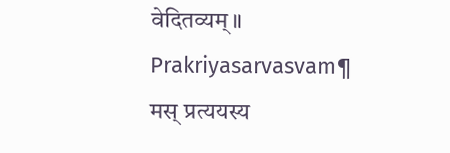वेदितव्यम्॥
Prakriyasarvasvam¶
मस् प्रत्ययस्य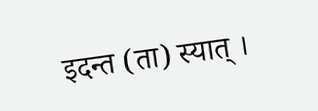इदन्त (ता) स्यात् ।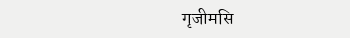गृजीमसि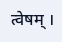त्वेषम् ।